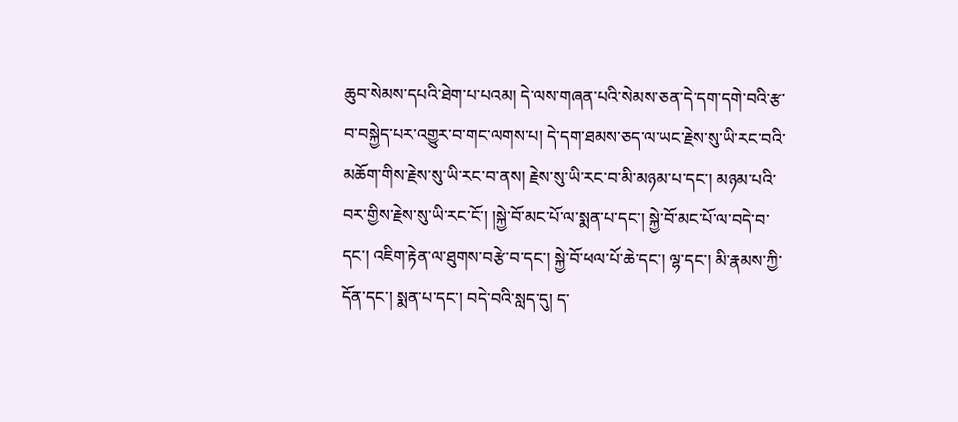ཆུབ་སེམས་དཔའི་ཐེག་པ་པའམ། དེ་ལས་གཞན་པའི་སེམས་ཅན་དེ་དག་དགེ་བའི་རྩ་བ་བསྐྱེད་པར་འགྱུར་བ་གང་ལགས་པ། དེ་དག་ཐམས་ཅད་ལ་ཡང་རྗེས་སུ་ཡི་རང་བའི་མཆོག་གིས་རྗེས་སུ་ཡི་རང་བ་ནས། རྗེས་སུ་ཡི་རང་བ་མི་མཉམ་པ་དང་། མཉམ་པའི་བར་གྱིས་རྗེས་སུ་ཡི་རང་ངོ་། །སྐྱེ་བོ་མང་པོ་ལ་སྨན་པ་དང་། སྐྱེ་བོ་མང་པོ་ལ་བདེ་བ་དང་། འཇིག་རྟེན་ལ་ཐུགས་བརྩེ་བ་དང་། སྐྱེ་བོ་ཕལ་པོ་ཆེ་དང་། ལྷ་དང་། མི་རྣམས་ཀྱི་དོན་དང་། སྨན་པ་དང་། བདེ་བའི་སླད་དུ། ད་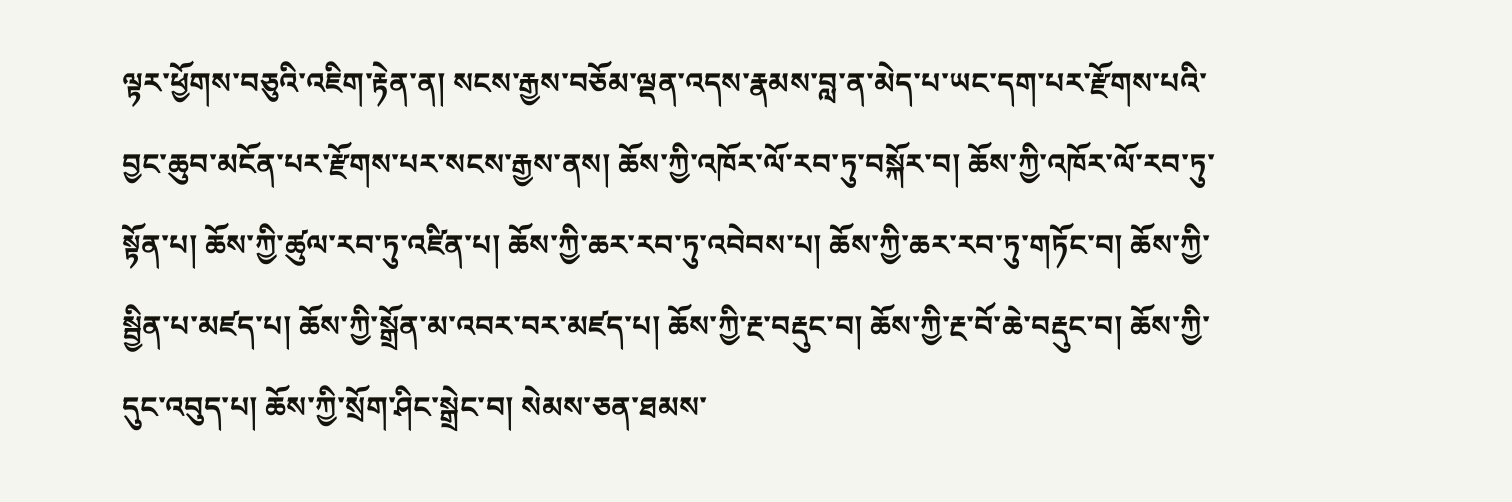ལྟར་ཕྱོགས་བཅུའི་འཇིག་རྟེན་ན། སངས་རྒྱས་བཅོམ་ལྡན་འདས་རྣམས་བླ་ན་མེད་པ་ཡང་དག་པར་རྫོགས་པའི་བྱང་ཆུབ་མངོན་པར་རྫོགས་པར་སངས་རྒྱས་ནས། ཆོས་ཀྱི་འཁོར་ལོ་རབ་ཏུ་བསྐོར་བ། ཆོས་ཀྱི་འཁོར་ལོ་རབ་ཏུ་སྟོན་པ། ཆོས་ཀྱི་ཚུལ་རབ་ཏུ་འཛིན་པ། ཆོས་ཀྱི་ཆར་རབ་ཏུ་འབེབས་པ། ཆོས་ཀྱི་ཆར་རབ་ཏུ་གཏོང་བ། ཆོས་ཀྱི་སྦྱིན་པ་མཛད་པ། ཆོས་ཀྱི་སྒྲོན་མ་འབར་བར་མཛད་པ། ཆོས་ཀྱི་རྔ་བརྡུང་བ། ཆོས་ཀྱི་རྔ་བོ་ཆེ་བརྡུང་བ། ཆོས་ཀྱི་དུང་འབུད་པ། ཆོས་ཀྱི་སྲོག་ཤིང་སྒྲེང་བ། སེམས་ཅན་ཐམས་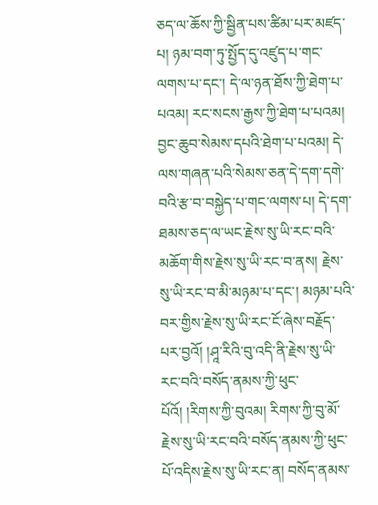ཅད་ལ་ཆོས་ཀྱི་སྦྱིན་པས་ཚིམ་པར་མཛད་པ། ཉམ་བག་ཏུ་སྤྱོད་དུ་འཛུད་པ་གང་ལགས་པ་དང་། དེ་ལ་ཉན་ཐོས་ཀྱི་ཐེག་པ་པའམ། རང་སངས་རྒྱས་ཀྱི་ཐེག་པ་པའམ། བྱང་ཆུབ་སེམས་དཔའི་ཐེག་པ་པའམ། དེ་ལས་གཞན་པའི་སེམས་ཅན་དེ་དག་དགེ་བའི་རྩ་བ་བསྐྱེད་པ་གང་ལགས་པ། དེ་དག་ཐམས་ཅད་ལ་ཡང་རྗེས་སུ་ཡི་རང་བའི་མཆོག་གིས་རྗེས་སུ་ཡི་རང་བ་ནས། རྗེས་སུ་ཡི་རང་བ་མི་མཉམ་པ་དང་། མཉམ་པའི་བར་གྱིས་རྗེས་སུ་ཡི་རང་ངོ་ཞེས་བརྗོད་པར་བྱའོ། །ཤཱ་རིའི་བུ་འདི་ནི་རྗེས་སུ་ཡི་རང་བའི་བསོད་ནམས་ཀྱི་ཕུང་པོའོ། །རིགས་ཀྱི་བུའམ། རིགས་ཀྱི་བུ་མོ་རྗེས་སུ་ཡི་རང་བའི་བསོད་ནམས་ཀྱི་ཕུང་པོ་འདིས་རྗེས་སུ་ཡི་རང་ན། བསོད་ནམས་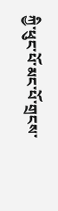ཀྱི་ཕུང་པོ་མང་པོ་གྲངས་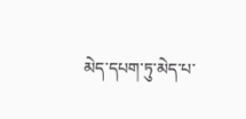མེད་དཔག་ཏུ་མེད་པ་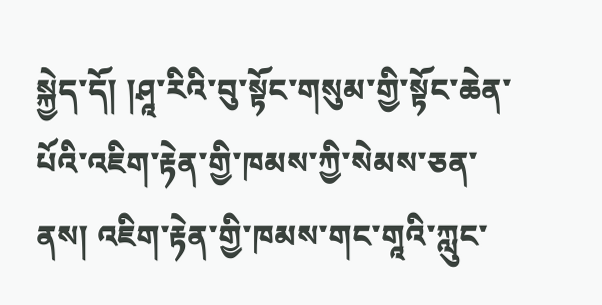སྐྱེད་དོ། །ཤཱ་རིའི་བུ་སྟོང་གསུམ་གྱི་སྟོང་ཆེན་པོའི་འཇིག་རྟེན་གྱི་ཁམས་ཀྱི་སེམས་ཅན་ནས། འཇིག་རྟེན་གྱི་ཁམས་གང་གཱའི་ཀླུང་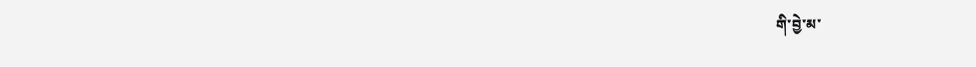གི་བྱེ་མ་